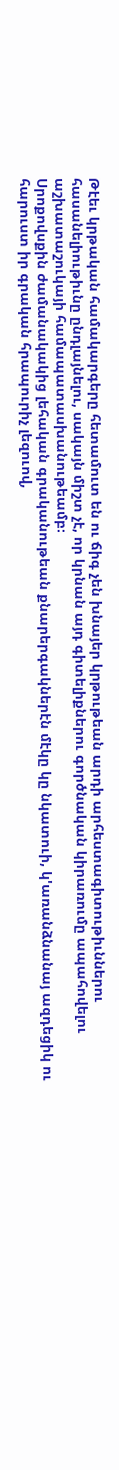Թէեւ կրթական համակարգերը հետամուտ են ու ճիգ չեն խնայեր կրթութեան արդի արհեստագիտութիւններու հասանելիութիւնը ընդլայնելու, սակայն միշտ չէ, որ կրնան այդ գիտելիքներու գործնական կիրառումը ապահովելու աշխատաշուկայի համապատասխանութեամբ։
Սրոքովսքին ժամանակակից լեհական գրականութեան քնարերգակներէն մէկը կը նկատուի, կ'առանձնանայ ազդեցիկ ու հարուստ իր գրական հրապուրիչ լեզուով,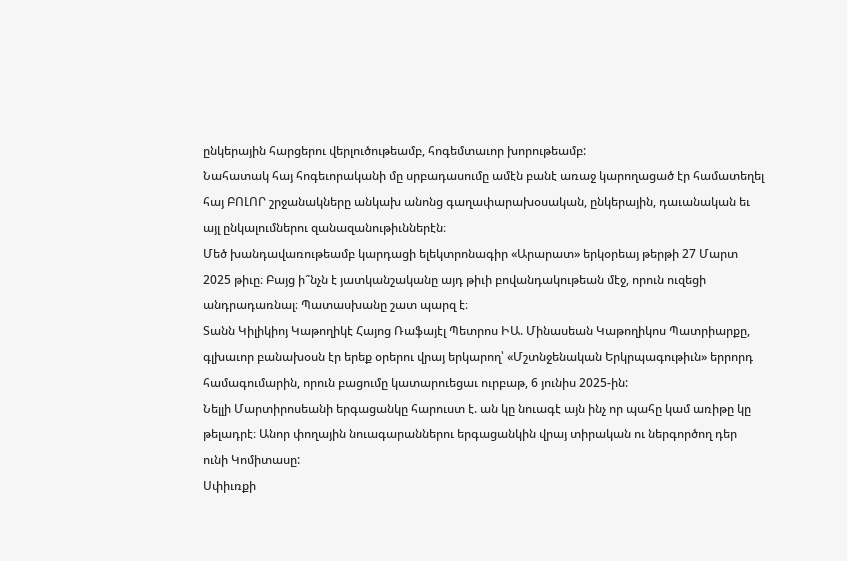ընկերային հարցերու վերլուծութեամբ, հոգեմտաւոր խորութեամբ:
Նահատակ հայ հոգեւորականի մը սրբադասումը ամէն բանէ առաջ կարողացած էր համատեղել հայ ԲՈԼՈՐ շրջանակները անկախ անոնց գաղափարախօսական, ընկերային, դաւանական եւ այլ ընկալումներու զանազանութիւններէն։
Մեծ խանդավառութեամբ կարդացի ելեկտրոնագիր «Արարատ» երկօրեայ թերթի 27 Մարտ 2025 թիւը։ Բայց ի՞նչն է յատկանշականը այդ թիւի բովանդակութեան մէջ, որուն ուզեցի անդրադառնալ։ Պատասխանը շատ պարզ է։
Տանն Կիլիկիոյ Կաթողիկէ Հայոց Ռաֆայէլ Պետրոս ԻԱ. Մինասեան Կաթողիկոս Պատրիարքը, գլխաւոր բանախօսն էր երեք օրերու վրայ երկարող՝ «Մշտնջենական Երկրպագութիւն» երրորդ համագումարին, որուն բացումը կատարուեցաւ ուրբաթ, 6 յունիս 2025-ին:
Նելլի Մարտիրոսեանի երգացանկը հարուստ է. ան կը նուագէ այն ինչ որ պահը կամ առիթը կը թելադրէ։ Անոր փողային նուագարաններու երգացանկին վրայ տիրական ու ներգործող դեր ունի Կոմիտասը:
Սփիւռքի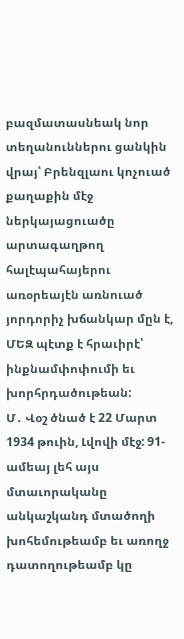բազմատասնեակ նոր տեղանուններու ցանկին վրայ՝ Բրենզլաու կոչուած քաղաքին մէջ ներկայացուածը արտագաղթող հալէպահայերու առօրեայէն առնուած յորդորիչ խճանկար մըն է, ՄԵԶ պէտք է հրաւիրէ՝ ինքնամփոփումի եւ խորհրդածութեան:
Մ․ Վօշ ծնած է 22 Մարտ 1934 թուին, Լվովի մէջ: 91-ամեայ լեհ այս մտաւորականը անկաշկանդ մտածողի խոհեմութեամբ եւ առողջ դատողութեամբ կը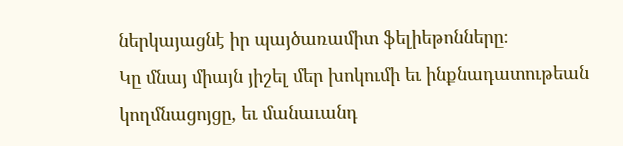ներկայացնէ իր պայծառամիտ ֆելիեթոնները։
Կը մնայ միայն յիշել մեր խոկումի եւ ինքնադատութեան կողմնացոյցը, եւ մանաւանդ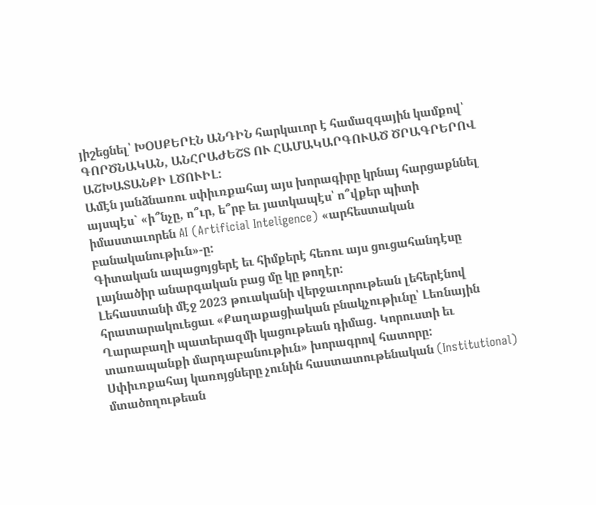յիշեցնել՝ ԽՕՍՔԵՐԷՆ ԱՆԴԻՆ հարկաւոր է համազգային կամքով՝ ԳՈՐԾՆԱԿԱՆ, ԱՆՀՐԱԺԵՇՏ ՈՒ ՀԱՄԱԿԱՐԳՈՒԱԾ ԾՐԱԳՐԵՐՈՎ ԱՇԽԱՏԱՆՔԻ ԼԾՈՒԻԼ:
Ամէն յանձնառու սփիւռքահայ այս խորագիրը կրնայ հարցաքննել այսպէս` «ի՞նչը, ո՞ւր, ե՞րբ եւ յատկապէս՝ ո՞վքեր պիտի իմաստաւորեն AI (Artificial Inteligence) «արհեստական բանականութիւն»-ը:
Գիտական ապացոյցերէ եւ հիմքերէ հեռու այս ցուցահանդէսը լայնածիր անարգական բաց մը կը թողէր:
Լեհաստանի մէջ 2023 թուականի վերջաւորութեան լեհերէնով հրատարակուեցաւ «Քաղաքացիական բնակչութիւնը՝ Լեռնային Ղարաբաղի պատերազմի կացութեան դիմաց. Կորուստի եւ տառապանքի մարդաբանութիւն» խորագրով հատորը:
Սփիւռքահայ կառոյցները չունին հաստատութենական (Institutional) մտածողութեան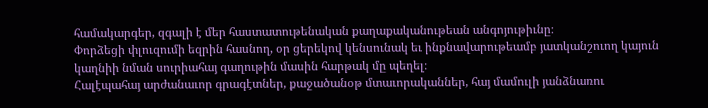համակարգեր, զգալի է մեր հաստատութենական քաղաքականութեան անգոյութիւնը։
Փորձեցի փլուզումի եզրին հասնող, օր ցերեկով կենսունակ եւ ինքնավարութեամբ յատկանշուող կայուն կաղնիի նման սուրիահայ գաղութին մասին հարթակ մը պեղել։
Հալէպահայ արժանաւոր գրագէտներ, քաջածանօթ մտաւորականներ, հայ մամուլի յանձնառու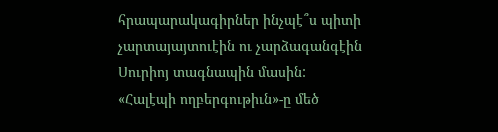հրապարակագիրներ ինչպէ՞ս պիտի չարտայայտուէին ու չարձագանգէին Սուրիոյ տագնապին մասին:
«Հալէպի ողբերգութիւն»-ը մեծ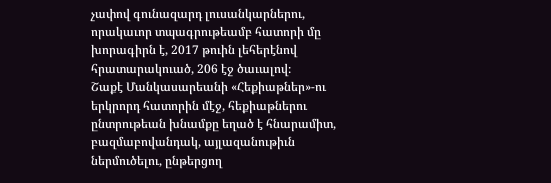չափով գունազարդ լուսանկարներու, որակաւոր տպագրութեամբ հատորի մը խորագիրն է, 2017 թուին լեհերէնով հրատարակուած, 206 էջ ծաւալով։
Շաքէ Մանկասարեանի «Հեքիաթներ»-ու երկրորդ հատորին մէջ, հեքիաթներու ընտրութեան խնամքը եղած է հնարամիտ, բազմաբովանդակ, այլազանութիւն ներմուծելու, ընթերցող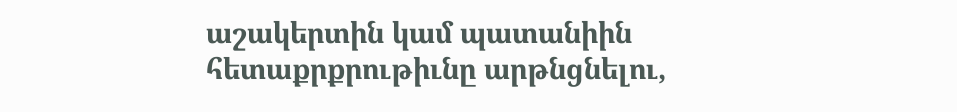աշակերտին կամ պատանիին հետաքրքրութիւնը արթնցնելու,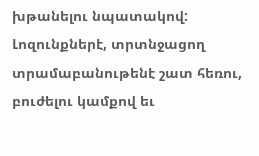խթանելու նպատակով:
Լոզունքներէ, տրտնջացող տրամաբանութենէ շատ հեռու, բուժելու կամքով եւ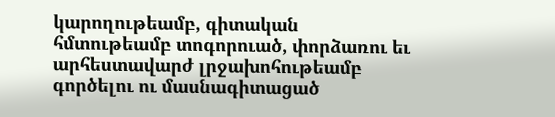կարողութեամբ, գիտական հմտութեամբ տոգորուած, փորձառու եւ արհեստավարժ լրջախոհութեամբ գործելու ու մասնագիտացած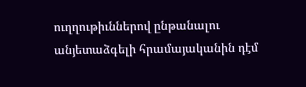ուղղութիւններով ընթանալու անյետաձգելի հրամայականին դէմ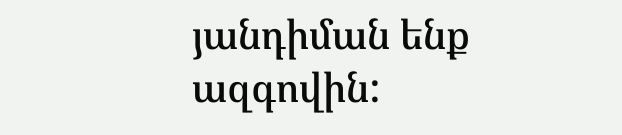յանդիման ենք ազգովին: